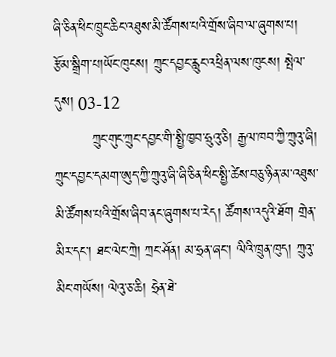ཞི་ཅིན་ཕིང་ཁྲུང་ཆིང་འཐུས་མི་ཚོགས་པའི་གྲོས་ཞིབ་ལ་ཞུགས་པ།
རྩོམ་སྒྲིག་པ།ཡོང་ཁུངས། ཀྲུང་དབྱང་རླུང་འཕྲིན་ལས་ཁུངས། སྤེལ་དུས། 03-12
        ཀྲུང་གུང་ཀྲུང་དབྱང་གི་སྤྱི་ཁྱབ་ཧྲུའུ་ཅི། རྒྱལ་ཁབ་ཀྱི་ཀྲུའུ་ཞི། ཀྲུང་དབྱང་དམག་ཨུད་ཀྱི་ཀྲུའུ་ཞི་ཞི་ཅིན་ཕིང་སྤྱི་ཚེས་བཅུ་ཉིན་མ་འཐུས་མི་ཚོགས་པའི་གྲོས་ཞིབ་ནང་ཞུགས་པ་རེད། ཚོགས་འདུའི་ཐོག གྲེན་མིར་དང་། ཐང་ལེང་ཀྲེ། ཀྲང་ཤོན། མ་ཧྲན་ཞང་། ལིའི་ཁྲུན་ཁུད། ཀྲུའུ་མིང་གཡོས། ལེའུ་ཅ་ཆི། ཧྲེན་ཐེ་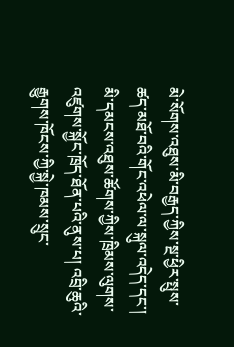མེ་སོགས་འཐུས་མི་བརྒྱད་ཀྱིས་སྔ་ཕྱིར་སྤུས་ཚད་མཐོ་བའི་གོང་འཕེལ་ལ་སྐུལ་འདེད་དང་། མི་དམངས་འཐུས་ཚོགས་ཀྱིས་ཁྲིམས་ལུགས་འཛུགས་སྐྱོང་ཁྲོད་ཐོན་པའི་ནུས་པ། འབྲི་ཆུའི་རྒྱུགས་ཁོངས་ཀྱི་སྐྱེ་ཁམས་སྲུང་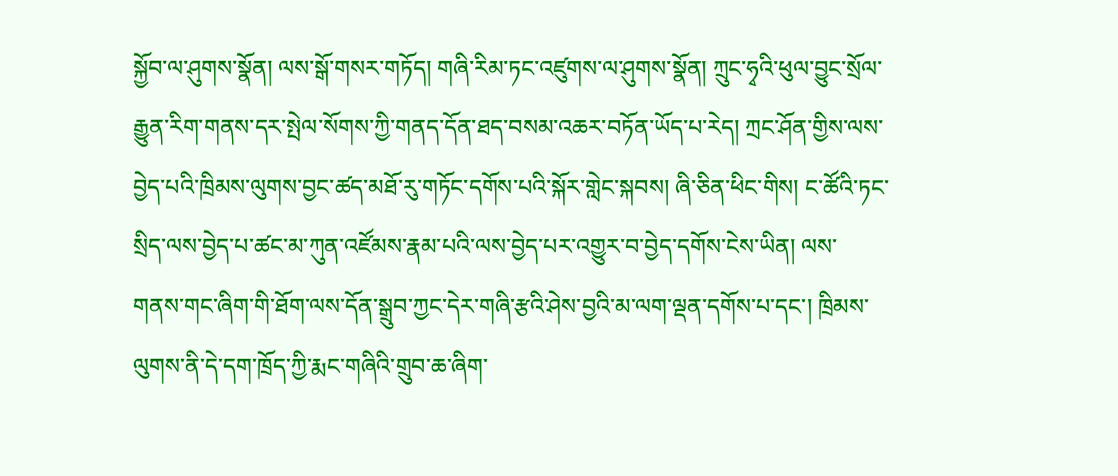སྐྱོབ་ལ་ཤུགས་སྣོན། ལས་སྒོ་གསར་གཏོད། གཞི་རིམ་ཏང་འཛུགས་ལ་ཤུགས་སྣོན། ཀྲུང་ཧྭའི་ཕུལ་བྱུང་སྲོལ་རྒྱུན་རིག་གནས་དར་སྤེལ་སོགས་ཀྱི་གནད་དོན་ཐད་བསམ་འཆར་བཏོན་ཡོད་པ་རེད། ཀྲང་ཤོན་གྱིས་ལས་བྱེད་པའི་ཁྲིམས་ལུགས་བྱང་ཚད་མཐོ་རུ་གཏོང་དགོས་པའི་སྐོར་གླེང་སྐབས། ཞི་ཅིན་ཕིང་གིས། ང་ཚོའི་ཏང་སྲིད་ལས་བྱེད་པ་ཚང་མ་ཀུན་འཛོམས་རྣམ་པའི་ལས་བྱེད་པར་འགྱུར་བ་བྱེད་དགོས་ངེས་ཡིན། ལས་གནས་གང་ཞིག་གི་ཐོག་ལས་དོན་སྒྲུབ་ཀྱང་དེར་གཞི་རྩའི་ཤེས་བྱའི་མ་ལག་ལྡན་དགོས་པ་དང་། ཁྲིམས་ལུགས་ནི་དེ་དག་ཁྲོད་ཀྱི་རྨང་གཞིའི་གྲུབ་ཆ་ཞིག་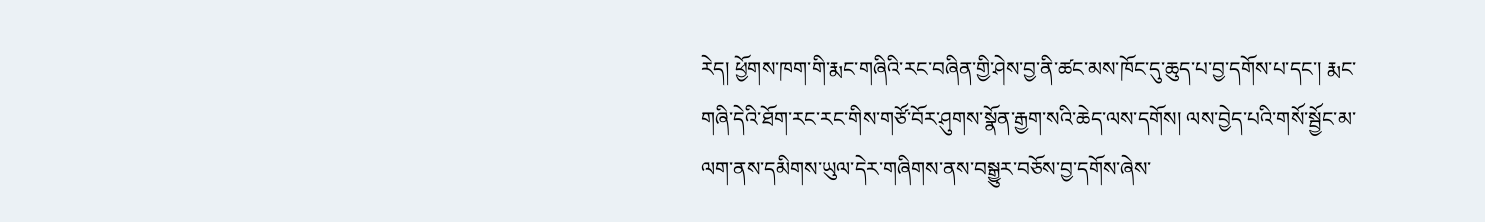རེད། ཕྱོགས་ཁག་གི་རྨང་གཞིའི་རང་བཞིན་གྱི་ཤེས་བྱ་ནི་ཚང་མས་ཁོང་དུ་ཆུད་པ་བྱ་དགོས་པ་དང་། རྨང་གཞི་དེའི་ཐོག་རང་རང་གིས་གཙོ་བོར་ཤུགས་སྣོན་རྒྱག་སའི་ཆེད་ལས་དགོས། ལས་བྱེད་པའི་གསོ་སྦྱོང་མ་ལག་ནས་དམིགས་ཡུལ་དེར་གཞིགས་ནས་བསྒྱུར་བཅོས་བྱ་དགོས་ཞེས་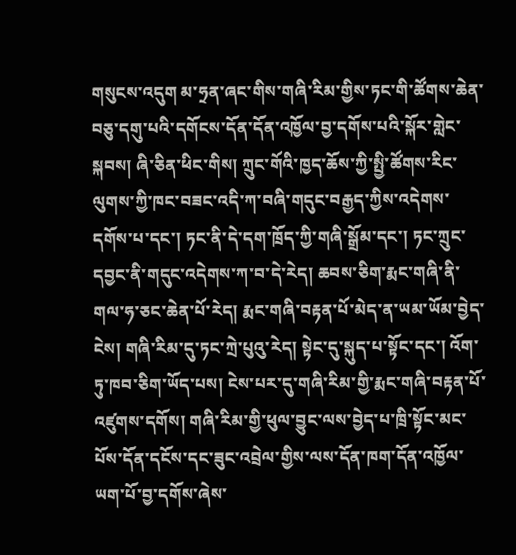གསུངས་འདུག མ་ཧྲན་ཞང་གིས་གཞི་རིམ་གྱིས་ཏང་གི་ཚོགས་ཆེན་བཅུ་དགུ་པའི་དགོངས་དོན་དོན་འཁྱོལ་བྱ་དགོས་པའི་སྐོར་གླེང་སྐབས། ཞི་ཅིན་ཕིང་གིས། ཀྲུང་གོའི་ཁྱད་ཆོས་ཀྱི་སྤྱི་ཚོགས་རིང་ལུགས་ཀྱི་ཁང་བཟང་འདི་ཀ་བཞི་གདུང་བརྒྱད་ཀྱིས་འདེགས་དགོས་པ་དང་། ཏང་ནི་དེ་དག་ཁྲོད་ཀྱི་གཞི་སྒྲོམ་དང་། ཏང་ཀྲུང་དབྱང་ནི་གདུང་འདེགས་ཀ་བ་དེ་རེད། ཆབས་ཅིག་རྨང་གཞི་ནི་གལ་ཧ་ཅང་ཆེན་པོ་རེད། རྨང་གཞི་བརྟན་པོ་མེད་ན་ཡམ་ཡོམ་བྱེད་ངེས། གཞི་རིམ་དུ་ཏང་ཀྲེ་པུའུ་རེད། སྟེང་དུ་སྐུད་པ་སྟོང་དང་། འོག་ཏུ་ཁབ་ཅིག་ཡོད་པས། ངེས་པར་དུ་གཞི་རིམ་གྱི་རྨང་གཞི་བརྟན་པོ་འཛུགས་དགོས། གཞི་རིམ་གྱི་ཕུལ་བྱུང་ལས་བྱེད་པ་ཁྲི་སྟོང་མང་པོས་དོན་དངོས་དང་ཟུང་འབྲེལ་གྱིས་ལས་དོན་ཁག་དོན་འཁྱོལ་ཡག་པོ་བྱ་དགོས་ཞེས་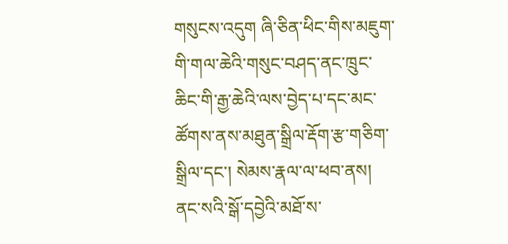གསུངས་འདུག ཞི་ཅིན་ཕིང་གིས་མཇུག་གི་གལ་ཆེའི་གསུང་བཤད་ནང་ཁྲུང་ཆིང་གི་རྒྱ་ཆེའི་ལས་བྱེད་པ་དང་མང་ཚོགས་ནས་མཐུན་སྒྲིལ་རྡོག་རྩ་གཅིག་སྒྲིལ་དང་། སེམས་རྣལ་ལ་ཕབ་ནས། ནང་སའི་སྒོ་དབྱེའི་མཐོ་ས་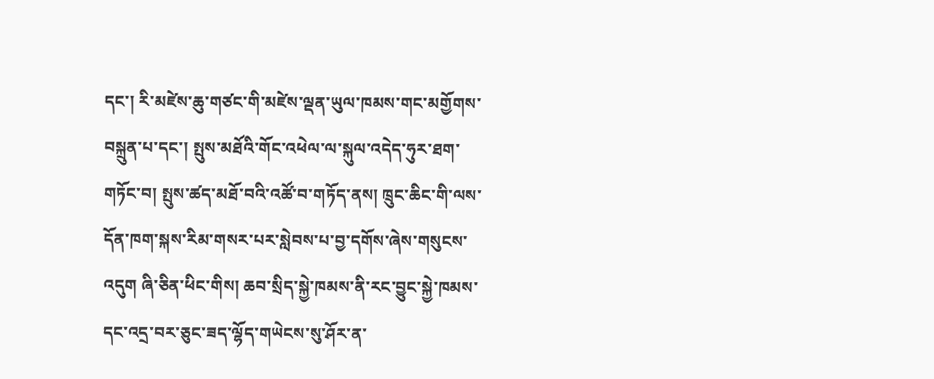དང་། རི་མཛེས་ཆུ་གཙང་གི་མཛེས་ལྡན་ཡུལ་ཁམས་གང་མགྱོགས་བསྐྲུན་པ་དང་། སྤུས་མཐོའི་གོང་འཕེལ་ལ་སྐུལ་འདེད་ཧུར་ཐག་གཏོང་བ། སྤུས་ཚད་མཐོ་བའི་འཚོ་བ་གཏོད་ནས། ཁྲུང་ཆིང་གི་ལས་དོན་ཁག་སྐས་རིམ་གསར་པར་སླེབས་པ་བྱ་དགོས་ཞེས་གསུངས་འདུག ཞི་ཅིན་ཕིང་གིས། ཆབ་སྲིད་སྐྱེ་ཁམས་ནི་རང་བྱུང་སྐྱེ་ཁམས་དང་འདྲ་བར་ཅུང་ཟད་ལྷོད་གཡེངས་སུ་ཤོར་ན་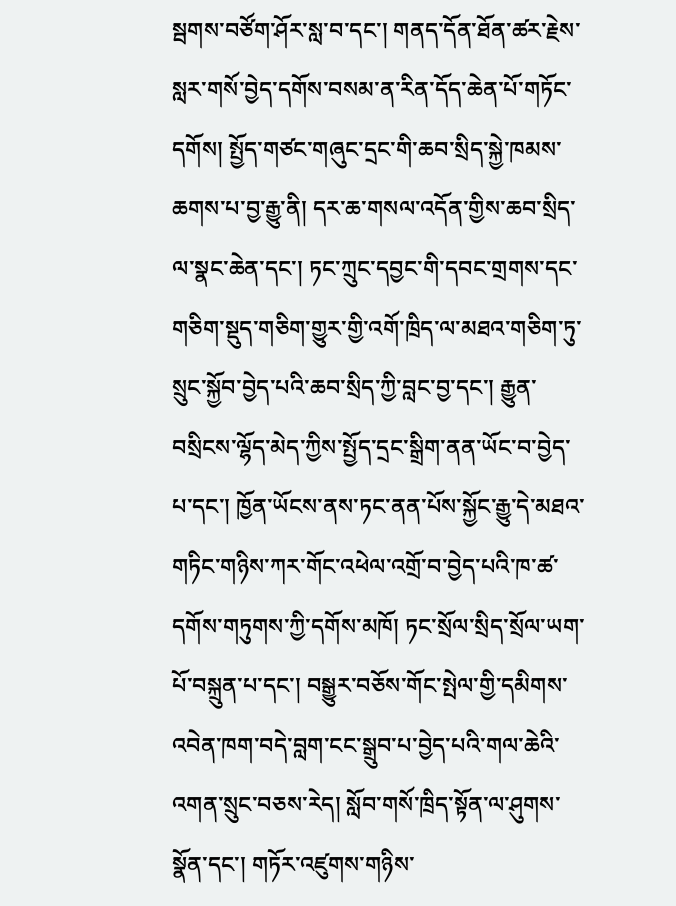སྦགས་བཙོག་ཤོར་སླ་བ་དང་། གནད་དོན་ཐོན་ཚར་རྗེས་སླར་གསོ་བྱེད་དགོས་བསམ་ན་རིན་དོད་ཆེན་པོ་གཏོང་དགོས། སྤྱོད་གཙང་གཞུང་དྲང་གི་ཆབ་སྲིད་སྐྱེ་ཁམས་ཆགས་པ་བྱ་རྒྱུ་ནི། དར་ཆ་གསལ་འདོན་གྱིས་ཆབ་སྲིད་ལ་སྣང་ཆེན་དང་། ཏང་ཀྲུང་དབྱང་གི་དབང་གྲགས་དང་གཅིག་སྡུད་གཅིག་གྱུར་གྱི་འགོ་ཁྲིད་ལ་མཐའ་གཅིག་ཏུ་སྲུང་སྐྱོབ་བྱེད་པའི་ཆབ་སྲིད་ཀྱི་བླང་བྱ་དང་། རྒྱུན་བསྲིངས་ལྷོད་མེད་ཀྱིས་སྤྱོད་དྲང་སྒྲིག་ནན་ཡོང་བ་བྱེད་པ་དང་། ཁྱོན་ཡོངས་ནས་ཏང་ནན་པོས་སྐྱོང་རྒྱུ་དེ་མཐའ་གཏིང་གཉིས་ཀར་གོང་འཕེལ་འགྲོ་བ་བྱེད་པའི་ཁ་ཚ་དགོས་གཏུགས་ཀྱི་དགོས་མཁོ། ཏང་སྲོལ་སྲིད་སྲོལ་ཡག་པོ་བསྐྲུན་པ་དང་། བསྒྱུར་བཅོས་གོང་སྤེལ་གྱི་དམིགས་འབེན་ཁག་བདེ་བླག་ངང་སྒྲུབ་པ་བྱེད་པའི་གལ་ཆེའི་འགན་སྲུང་བཅས་རེད། སློབ་གསོ་ཁྲིད་སྟོན་ལ་ཤུགས་སྣོན་དང་། གཏོར་འཛུགས་གཉིས་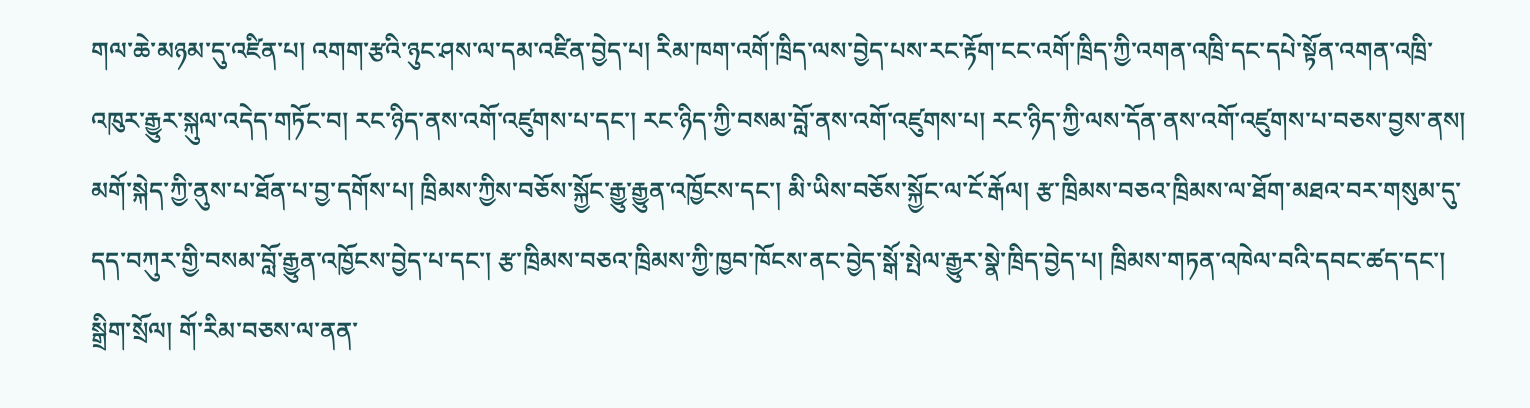གལ་ཆེ་མཉམ་དུ་འཛིན་པ། འགག་རྩའི་ཉུང་ཤས་ལ་དམ་འཛིན་བྱེད་པ། རིམ་ཁག་འགོ་ཁྲིད་ལས་བྱེད་པས་རང་རྟོག་ངང་འགོ་ཁྲིད་ཀྱི་འགན་འཁྲི་དང་དཔེ་སྟོན་འགན་འཁྲི་འཁུར་རྒྱུར་སྐུལ་འདེད་གཏོང་བ། རང་ཉིད་ནས་འགོ་འཛུགས་པ་དང་། རང་ཉིད་ཀྱི་བསམ་བློ་ནས་འགོ་འཛུགས་པ། རང་ཉིད་ཀྱི་ལས་དོན་ནས་འགོ་འཛུགས་པ་བཅས་བྱས་ནས། མགོ་སྐེད་ཀྱི་ནུས་པ་ཐོན་པ་བྱ་དགོས་པ། ཁྲིམས་ཀྱིས་བཅོས་སྐྱོང་རྒྱུ་རྒྱུན་འཁྱོངས་དང་། མི་ཡིས་བཅོས་སྐྱོང་ལ་ངོ་རྒོལ། རྩ་ཁྲིམས་བཅའ་ཁྲིམས་ལ་ཐོག་མཐའ་བར་གསུམ་དུ་དད་བཀུར་གྱི་བསམ་བློ་རྒྱུན་འཁྱོངས་བྱེད་པ་དང་། རྩ་ཁྲིམས་བཅའ་ཁྲིམས་ཀྱི་ཁྱབ་ཁོངས་ནང་བྱེད་སྒོ་སྤེལ་རྒྱུར་སྣེ་ཁྲིད་བྱེད་པ། ཁྲིམས་གཏན་འཁེལ་བའི་དབང་ཚད་དང་། སྒྲིག་སྲོལ། གོ་རིམ་བཅས་ལ་ནན་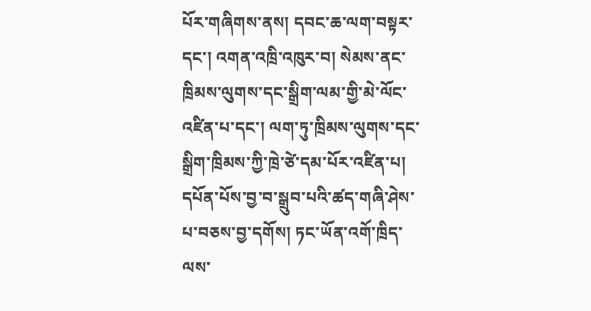པོར་གཞིགས་ནས། དབང་ཆ་ལག་བསྟར་དང་། འགན་འཁྲི་འཁུར་བ། སེམས་ནང་ཁྲིམས་ལུགས་དང་སྒྲིག་ལམ་གྱི་མེ་ལོང་འཛིན་པ་དང་། ལག་ཏུ་ཁྲིམས་ལུགས་དང་སྒྲིག་ཁྲིམས་ཀྱི་ཁྲེ་ཙེ་དམ་པོར་འཛིན་པ། དཔོན་པོས་བྱ་བ་སྒྲུབ་པའི་ཚད་གཞི་ཤེས་པ་བཅས་བྱ་དགོས། ཏང་ཡོན་འགོ་ཁྲིད་ལས་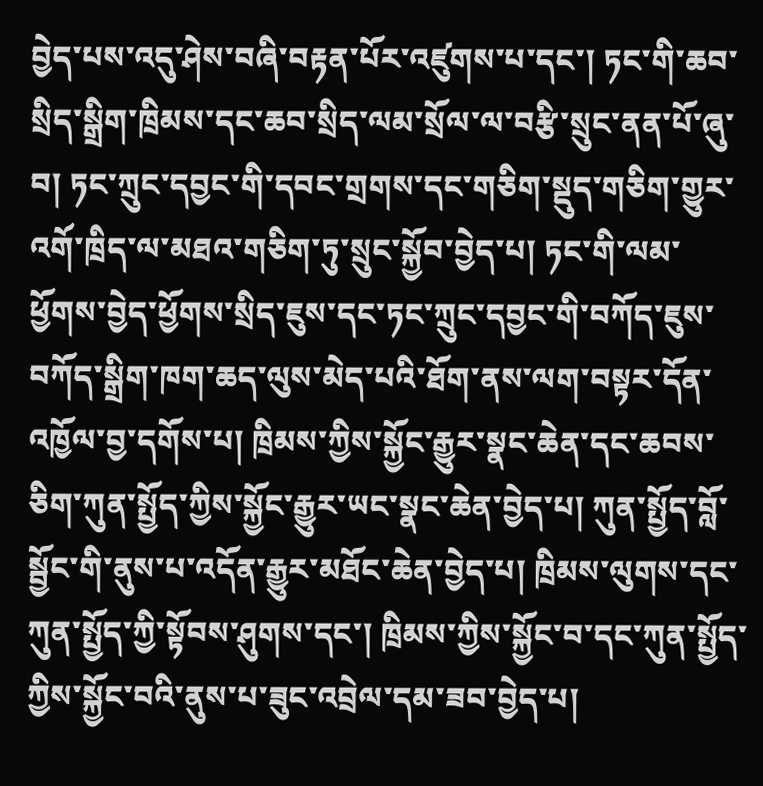བྱེད་པས་འདུ་ཤེས་བཞི་བརྟན་པོར་འཛུགས་པ་དང་། ཏང་གི་ཆབ་སྲིད་སྒྲིག་ཁྲིམས་དང་ཆབ་སྲིད་ལམ་སྲོལ་ལ་བརྩི་སྲུང་ནན་པོ་ཞུ་བ། ཏང་ཀྲུང་དབྱང་གི་དབང་གྲགས་དང་གཅིག་སྡུད་གཅིག་གྱུར་འགོ་ཁྲིད་ལ་མཐའ་གཅིག་ཏུ་སྲུང་སྐྱོབ་བྱེད་པ། ཏང་གི་ལམ་ཕྱོགས་བྱེད་ཕྱོགས་སྲིད་ཇུས་དང་ཏང་ཀྲུང་དབྱང་གི་བཀོད་ཇུས་བཀོད་སྒྲིག་ཁག་ཆད་ལུས་མེད་པའི་ཐོག་ནས་ལག་བསྟར་དོན་འཁྱོལ་བྱ་དགོས་པ། ཁྲིམས་ཀྱིས་སྐྱོང་རྒྱུར་སྣང་ཆེན་དང་ཆབས་ཅིག་ཀུན་སྤྱོད་ཀྱིས་སྐྱོང་རྒྱུར་ཡང་སྣང་ཆེན་བྱེད་པ། ཀུན་སྤྱོད་བློ་སྦྱོང་གི་ནུས་པ་འདོན་རྒྱུར་མཐོང་ཆེན་བྱེད་པ། ཁྲིམས་ལུགས་དང་ཀུན་སྤྱོད་ཀྱི་སྟོབས་ཤུགས་དང་། ཁྲིམས་ཀྱིས་སྐྱོང་བ་དང་ཀུན་སྤྱོད་ཀྱིས་སྐྱོང་བའི་ནུས་པ་ཟུང་འབྲེལ་དམ་ཟབ་བྱེད་པ།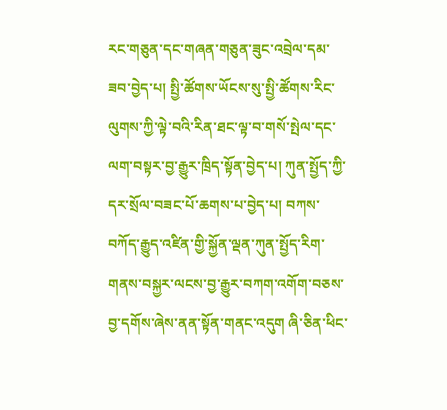རང་གཅུན་དང་གཞན་གཅུན་ཟུང་འབྲེལ་དམ་ཟབ་བྱེད་པ། སྤྱི་ཚོགས་ཡོངས་སུ་སྤྱི་ཚོགས་རིང་ལུགས་ཀྱི་ལྟེ་བའི་རིན་ཐང་ལྟ་བ་གསོ་སྤེལ་དང་ལག་བསྟར་བྱ་རྒྱུར་ཁྲིད་སྟོན་བྱེད་པ། ཀུན་སྤྱོད་ཀྱི་དར་སྲོལ་བཟང་པོ་ཆགས་པ་བྱེད་པ། བཀས་བཀོད་རྒྱུད་འཛིན་གྱི་སྐྱོན་ལྡན་ཀུན་སྤྱོད་རིག་གནས་བསྐྱར་ལངས་བྱ་རྒྱུར་བཀག་འགོག་བཅས་བྱ་དགོས་ཞེས་ནན་སྟོན་གནང་འདུག ཞི་ཅིན་ཕིང་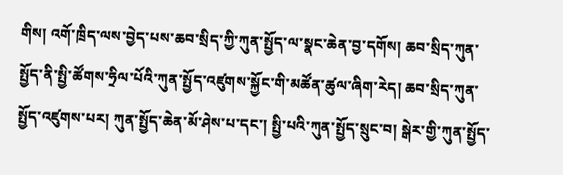གིས། འགོ་ཁྲིད་ལས་བྱེད་པས་ཆབ་སྲིད་ཀྱི་ཀུན་སྤྱོད་ལ་སྣང་ཆེན་བྱ་དགོས། ཆབ་སྲིད་ཀུན་སྤྱོད་ནི་སྤྱི་ཚོགས་ཧྲིལ་པོའི་ཀུན་སྤྱོད་འཛུགས་སྐྱོང་གི་མཚོན་ཚུལ་ཞིག་རེད། ཆབ་སྲིད་ཀུན་སྤྱོད་འཛུགས་པར། ཀུན་སྤྱོད་ཆེན་མོ་ཤེས་པ་དང་། སྤྱི་པའི་ཀུན་སྤྱོད་སྲུང་བ། སྒེར་གྱི་ཀུན་སྤྱོད་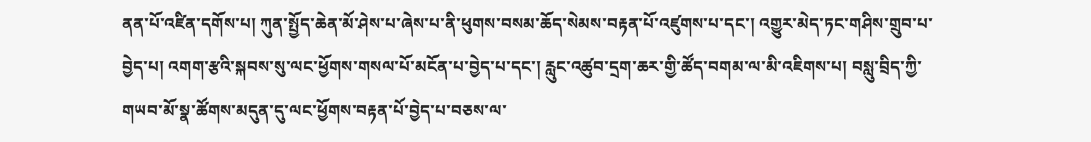ནན་པོ་འཛིན་དགོས་པ། ཀུན་སྤྱོད་ཆེན་མོ་ཤེས་པ་ཞེས་པ་ནི་ཕུགས་བསམ་ཆོད་སེམས་བརྟན་པོ་འཛུགས་པ་དང་། འགྱུར་མེད་ཏང་གཤིས་གྲུབ་པ་བྱེད་པ། འགག་རྩའི་སྐབས་སུ་ལང་ཕྱོགས་གསལ་པོ་མངོན་པ་བྱེད་པ་དང་། རླུང་འཚུབ་དྲག་ཆར་གྱི་ཚོད་བགམ་ལ་མི་འཇིགས་པ། བསླུ་བྲིད་ཀྱི་གཡབ་མོ་སྣ་ཚོགས་མདུན་དུ་ལང་ཕྱོགས་བརྟན་པོ་བྱེད་པ་བཅས་ལ་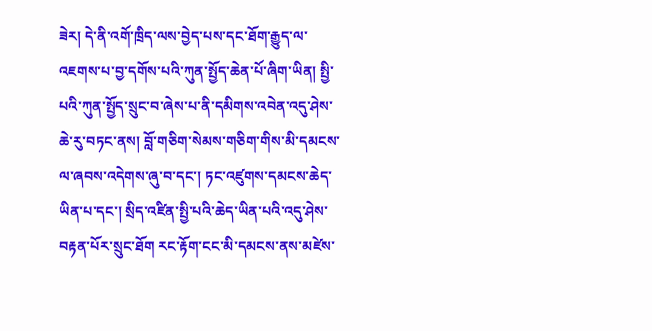ཟེར། དེ་ནི་འགོ་ཁྲིད་ལས་བྱེད་པས་དང་ཐོག་རྒྱུད་ལ་འཇགས་པ་བྱ་དགོས་པའི་ཀུན་སྤྱོད་ཆེན་པོ་ཞིག་ཡིན། སྤྱི་པའི་ཀུན་སྤྱོད་སྲུང་བ་ཞེས་པ་ནི་དམིགས་འབེན་འདུ་ཤེས་ཆེ་རུ་བཏང་ནས། བློ་གཅིག་སེམས་གཅིག་གིས་མི་དམངས་ལ་ཞབས་འདེགས་ཞུ་བ་དང་། ཏང་འཛུགས་དམངས་ཆེད་ཡིན་པ་དང་། སྲིད་འཛིན་སྤྱི་པའི་ཆེད་ཡིན་པའི་འདུ་ཤེས་བརྟན་པོར་སྲུང་ཐོག རང་རྟོག་ངང་མི་དམངས་ནས་མཛེས་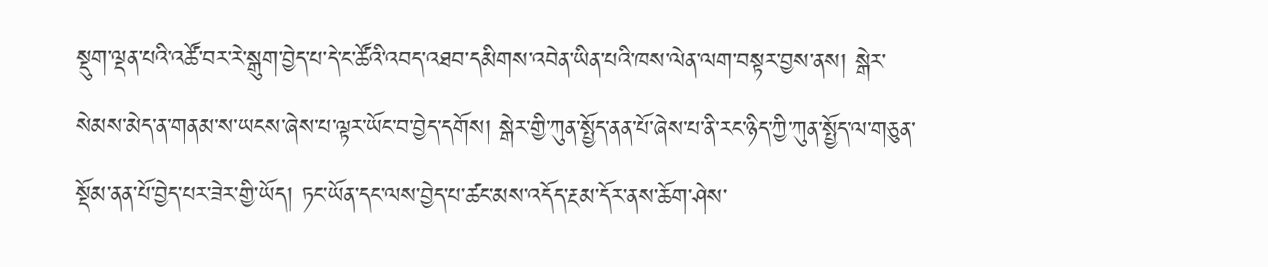སྡུག་ལྡན་པའི་འཚོ་བར་རེ་སྒུག་བྱེད་པ་དེ་ང་ཚོའི་འབད་འཐབ་དམིགས་འབེན་ཡིན་པའི་ཁས་ལེན་ལག་བསྟར་བྱས་ནས། སྒེར་སེམས་མེད་ན་གནམ་ས་ཡངས་ཞེས་པ་ལྟར་ཡོང་བ་བྱེད་དགོས། སྒེར་གྱི་ཀུན་སྤྱོད་ནན་པོ་ཞེས་པ་ནི་རང་ཉིད་ཀྱི་ཀུན་སྤྱོད་ལ་གཅུན་སྡོམ་ནན་པོ་བྱེད་པར་ཟེར་གྱི་ཡོད། ཏང་ཡོན་དང་ལས་བྱེད་པ་ཚང་མས་འདོད་རྔམ་དོར་ནས་ཆོག་ཤེས་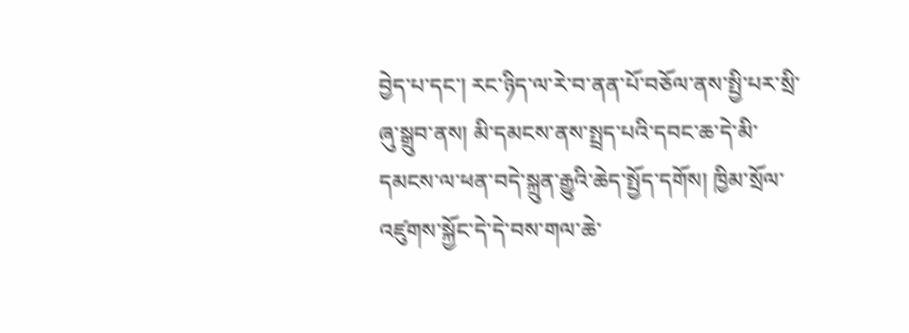བྱེད་པ་དང་། རང་ཉིད་ལ་རེ་བ་ནན་པོ་བཅོལ་ནས་སྤྱི་པར་སྲི་ཞུ་སྒྲུབ་ནས། མི་དམངས་ནས་སྤྲད་པའི་དབང་ཆ་དེ་མི་དམངས་ལ་ཕན་བདེ་སྐྲུན་རྒྱུའི་ཆེད་སྤྱོད་དགོས། ཁྱིམ་སྲོལ་འཛུགས་སྐྱོང་དེ་དེ་བས་གལ་ཆེ་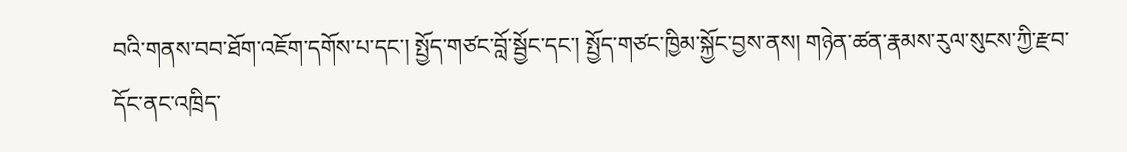བའི་གནས་བབ་ཐོག་འཇོག་དགོས་པ་དང་། སྤྱོད་གཙང་བློ་སྦྱོང་དང་། སྤྱོད་གཙང་ཁྱིམ་སྐྱོང་བྱས་ནས། གཉེན་ཚན་རྣམས་རུལ་སུངས་ཀྱི་རྫབ་དོང་ནང་འཁྲིད་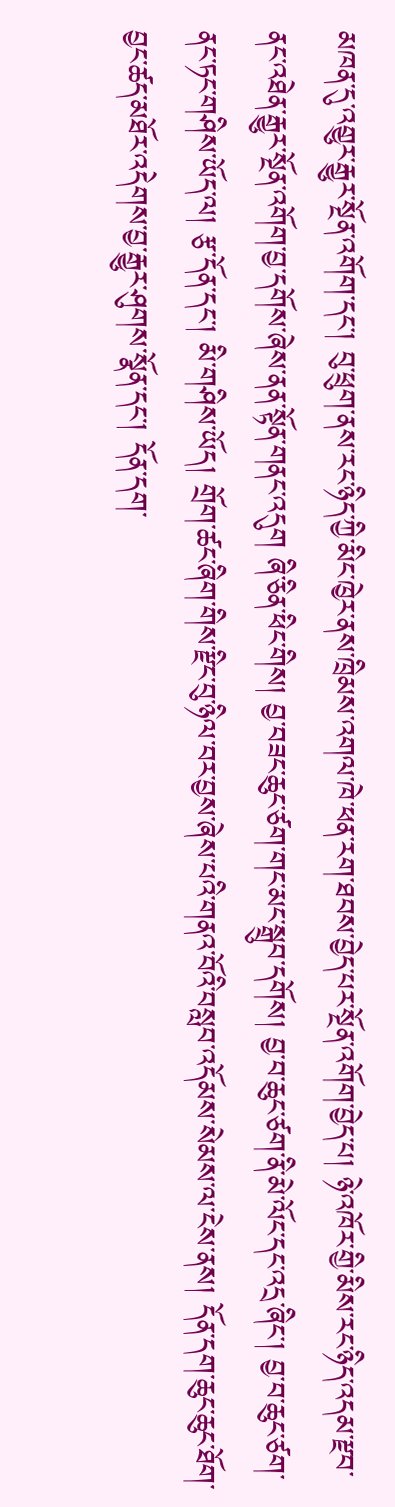མཁན་དུ་འགྱུར་རྒྱུར་སྔོན་འགོག་དང་། བུ་ཕྲུག་ནས་རང་ཉིད་ཀྱི་མིང་ཁྱེར་ནས་ཁྲིམས་འགལ་ཁེ་ཕན་རག་ཐབས་བྱེད་པར་སྔོན་འགོག་བྱེད་པ། ཉེ་འཁོར་གྱི་མིས་རང་ཉིད་འདམ་རྫབ་ནང་འཐེན་རྒྱུར་སྔོན་འགོག་བྱ་དགོས་ཞེས་ནན་སྟོན་གནང་འདུག ཞི་ཅིན་ཕིང་གིས། བྱ་བཟང་ཆུང་ཙག་གང་མང་སྒྲུབ་དགོས། བྱ་བ་ཆུང་ཙག་ནི་མེ་ལོང་དང་འདྲ་ཞིང་། བྱ་བ་ཆུང་ཙག་ནང་ཏང་གཤིས་ཡོད་ལ། རྩ་དོན་དང་། མི་གཤིས་ཡོད། གྲོག་ཚང་ཞིག་གིས་རྫིང་བུ་ཉིལ་བར་བྱས་ཞེས་པའི་གནའ་བོའི་བསླབ་འདོམས་སེམས་ལ་ངེས་ནས། དོན་དག་ཆུང་ཆུང་ཐོག་བྱང་ཚད་མཐོར་འདེགས་བྱ་རྒྱུར་ཤུགས་སྣོན་དང་། དོན་དག་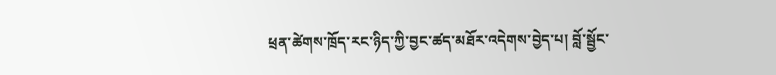ཕྲན་ཚེགས་ཁྲོད་རང་ཉིད་ཀྱི་བྱང་ཚད་མཐོར་འདེགས་བྱེད་པ། བློ་སྦྱོང་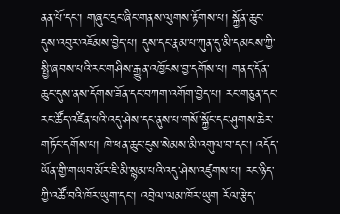ནན་པོ་དང་། གཞུང་དྲང་ཞིང་གནས་ལུགས་རྟོགས་པ། སྐྱོན་ཆུང་དུས་འབུར་འཇོམས་བྱེད་པ། དུས་དང་རྣམ་པ་ཀུན་དུ་མི་དམངས་ཀྱི་སྤྱི་ཞབས་པའི་རང་གཤིས་རྒྱུན་འཁྱོངས་བྱ་དགོས་པ། གནད་དོན་ཆུང་དུས་ནས་དོགས་ཟོན་དང་བཀག་འགོག་བྱེད་པ། རང་གཅུན་དང་རང་ཚོད་འཛིན་པའི་འདུ་ཤེས་དང་ནུས་པ་གསོ་སྐྱོང་དང་ཤུགས་ཆེར་གཏོང་དགོས་པ། ཁེ་ཕན་ཆུང་ངུས་སེམས་མི་འགུལ་བ་དང་། འདོད་ཡོན་གྱི་གཡབ་མོར་ཇི་མི་སྙམ་པའི་འདུ་ཤེས་འཛུགས་པ། རང་ཉིད་ཀྱི་འཚོ་བའི་ཁོར་ཡུག་དང་། འབྲེལ་ལམ་ཁོར་ཡུག རོལ་རྩེད་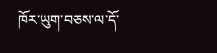ཁོར་ཡུག་བཅས་ལ་དོ་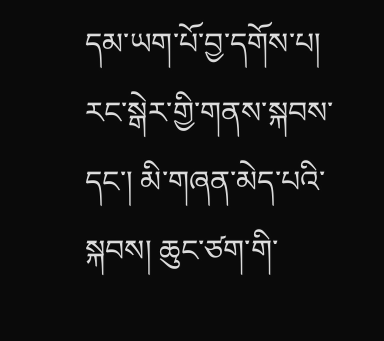དམ་ཡག་པོ་བྱ་དགོས་པ། རང་སྒེར་གྱི་གནས་སྐབས་དང་། མི་གཞན་མེད་པའི་སྐབས། ཆུང་ཙག་གི་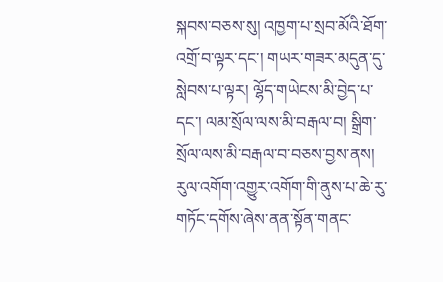སྐབས་བཅས་སུ། འཁྱག་པ་སྲབ་མོའི་ཐོག་འགྲོ་བ་ལྟར་དང་། གཡར་གཟར་མདུན་དུ་སླེབས་པ་ལྟར། ལྷོད་གཡེངས་མི་བྱེད་པ་དང་། ལམ་སྲོལ་ལས་མི་བརྒལ་བ། སྒྲིག་སྲོལ་ལས་མི་བརྒལ་བ་བཅས་བྱས་ནས། རུལ་འགོག་འགྱུར་འགོག་གི་ནུས་པ་ཆེ་རུ་གཏོང་དགོས་ཞེས་ནན་སྟོན་གནང་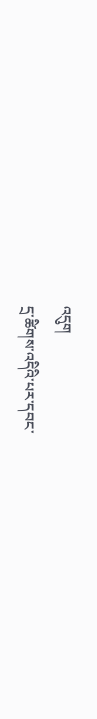འདུག
དྲ་ཚིགས་འདིའི་པར་དབང་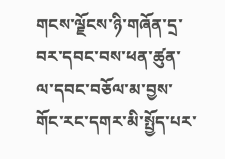གངས་ལྗོངས་ཉི་གཞོན་དྲ་བར་དབང་བས་ཕན་ཚུན་ལ་དབང་བཅོལ་མ་བྱས་གོང་རང་དགར་མི་སྤྱོད་པར་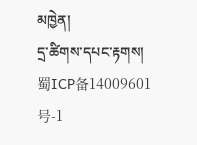མཁྱེན།
དྲ་ཚིགས་དཔང་རྟགས། 蜀ICP备14009601号-1